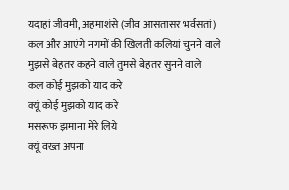यदाहां जीवमी, अहमाशंसे (जीव आसतासर भर्वसतां)
कल और आएंगे नगमों की खिलती कलियां चुनने वाले
मुझसे बेहतर कहने वाले तुमसे बेहतर सुनने वाले
कल कोई मुझको याद करे
क्यूं कोई मुझको याद करे
मसरूफ झमाना मेरे लिये
क्यूं वख्त अपना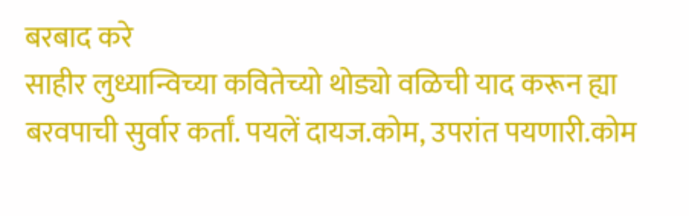बरबाद करे
साहीर लुध्यान्विच्या कवितेच्यो थोड्यो वळिची याद करून ह्या बरवपाची सुर्वार कर्तां. पयलें दायज.कोम, उपरांत पयणारी.कोम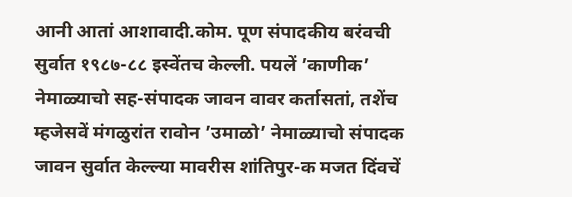आनी आतां आशावादी.कोम. पूण संपादकीय बरंवची सुर्वात १९८७-८८ इस्वेंतच केल्ली. पयलें ’काणीक’ नेमाळ्याचो सह-संपादक जावन वावर कर्तासतां, तशेंच म्हजेसवें मंगळुरांत रावोन ’उमाळो’ नेमाळ्याचो संपादक जावन सुर्वात केल्ल्या मावरीस शांतिपुर-क मजत दिंवचें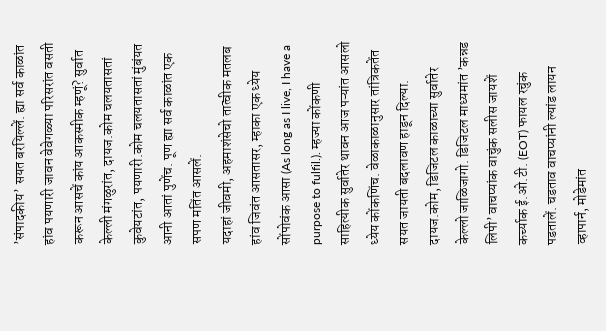’संपादकीय’ सयत बरयिल्लें. ह्या सर्व काळांत हांव पयणारी जावन वेवेगळ्या परिसरांत वसती करून आसचें कांय आकस्मीक म्हणूं? सुर्वात केल्ली मंगळुरांत, दायज.कोम चलयतासतां कुवेयटांत, पयणारी.कोम चलयतासतां मुंबंयत आनी आतां पुणेंच. पूण ह्या सर्व काळांत एक सपण मतिंत आसलें.
यदाहां जीवमी, अहमाशंसेचो तात्वीक मतलब हांव जिवंत आसतासर, म्हाका एक ध्येय सोंपोवंक आसा (As long as I live, I have a purpose to fulfil.). म्हज्या कोंकणी साहित्यीक सुर्वातेर थावन आज पऱ्यांत आसलो ध्येय कोंकणिंच. वेळाकाळानुसार तांत्रिकतेंत सयत जायती बदलावण हाडून दिल्या. दायज.कोम, डिजिटल काळाच्या सुर्वातेर केल्लो जाळिजागो. डिजिटल माध्यमांत ’कन्नड लिपी’ वाचप्यांक वाचुंक सलीस जायशें कर्च्याक ई.ओ.टी. (EOT) फायल रचुंक पडतालें. चडताव वाचप्यांनी ल्यांड लायन व्हापार्न, मोडेमांत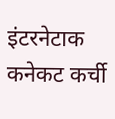इंटरनेटाक कनेकट कर्ची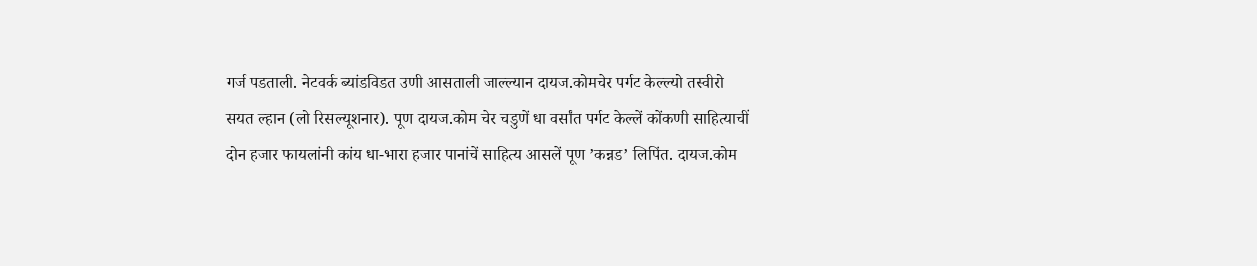गर्ज पडताली. नेटवर्क ब्यांडविडत उणी आसताली जाल्ल्यान दायज.कोमचेर पर्गट केल्ल्यो तस्वीरो सयत ल्हान (लो रिसल्यूशनार). पूण दायज.कोम चेर चडुणें धा वर्सांत पर्गट केल्लें कोंकणी साहित्याचीं दोन हजार फायलांनी कांय धा-भारा हजार पानांचें साहित्य आसलें पूण ’कन्नड’ लिपिंत. दायज.कोम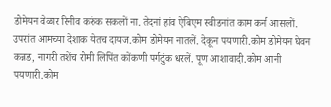डोमेयन वेळार रिनीव करुंक सकलों ना. तेदनां हांव ऐबिएम स्वीडनांत काम कर्न आसलों.
उपरांत आमच्या देशाक येतच दायज.कोम डोमेयन नातलें. देकून पयणारी.कोम डोमेयन घेवन कन्नड, नागरी तशेंच रोमी लिपिंत कोंकणी पर्गटुंक धरलें. पूण आशावादी.कोम आनी पयणारी.कोम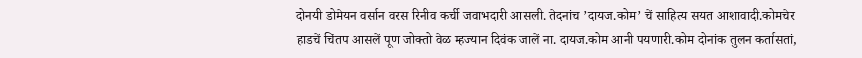दोनयी डोमेयन वर्सान वरस रिनीव कर्ची जवाभदारी आसली. तेदनांच ’दायज.कोम’ चें साहित्य सयत आशावादी.कोमचेर हाडचें चिंतप आसलें पूण जोक्तो वेळ म्हज्यान दिवंक जालें ना. दायज.कोम आनी पयणारी.कोम दोनांक तुलन कर्तासतां,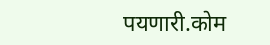पयणारी.कोम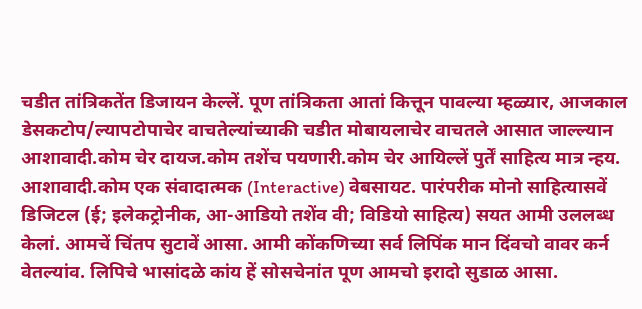चडीत तांत्रिकतेंत डिजायन केल्लें. पूण तांत्रिकता आतां कित्तून पावल्या म्हळ्यार, आजकाल डेसकटोप/ल्यापटोपाचेर वाचतेल्यांच्याकी चडीत मोबायलाचेर वाचतले आसात जाल्ल्यान आशावादी.कोम चेर दायज.कोम तशेंच पयणारी.कोम चेर आयिल्लें पुर्तें साहित्य मात्र न्हय. आशावादी.कोम एक संवादात्मक (Interactive) वेबसायट. पारंपरीक मोनो साहित्यासवें डिजिटल (ई; इलेकट्रोनीक, आ-आडियो तशेंव वी; विडियो साहित्य) सयत आमी उललब्ध केलां. आमचें चिंतप सुटावें आसा. आमी कोंकणिच्या सर्व लिपिंक मान दिंवचो वावर कर्न वेतल्यांव. लिपिचे भासांदळे कांय हें सोसचेनांत पूण आमचो इरादो सुडाळ आसा.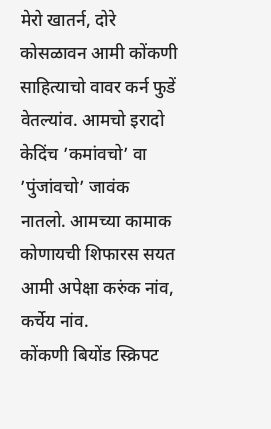मेरो खातर्न, दोरे कोसळावन आमी कोंकणी साहित्याचो वावर कर्न फुडें वेतल्यांव. आमचो इरादो केदिंच ’कमांवचो’ वा ’पुंजांवचो’ जावंक नातलो. आमच्या कामाक कोणायची शिफारस सयत आमी अपेक्षा करुंक नांव, कर्चेय नांव.
कोंकणी बियोंड स्क्रिपट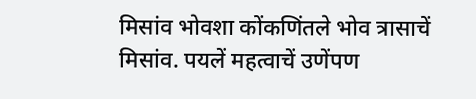मिसांव भोवशा कोंकणिंतले भोव त्रासाचें मिसांव. पयलें महत्वाचें उणेंपण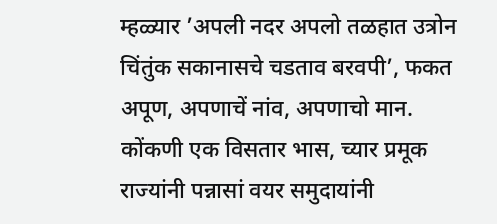म्हळ्यार ’अपली नदर अपलो तळहात उत्रोन चिंतुंक सकानासचे चडताव बरवपी’, फकत अपूण, अपणाचें नांव, अपणाचो मान. कोंकणी एक विसतार भास, च्यार प्रमूक राज्यांनी पन्नासां वयर समुदायांनी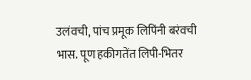उलंवची, पांच प्रमूक लिपिंनी बरंवची भास. पूण हकीगतेंत लिपी-भितर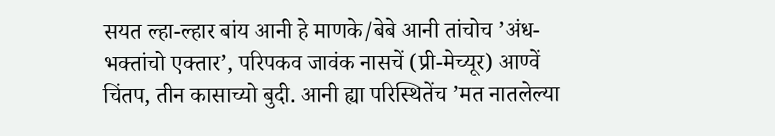सयत ल्हा-ल्हार बांय आनी हे माणके/बेबे आनी तांचोच ’अंध-भक्तांचो एक्तार’, परिपकव जावंक नासचें (प्री-मेच्यूर) आण्वें चिंतप, तीन कासाच्यो बुदी. आनी ह्या परिस्थितेंच ’मत नातलेल्या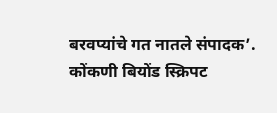बरवप्यांचे गत नातले संपादक’.
कोंकणी बियोंड स्क्रिपट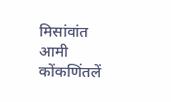मिसांवांत आमी कोंकणिंतलें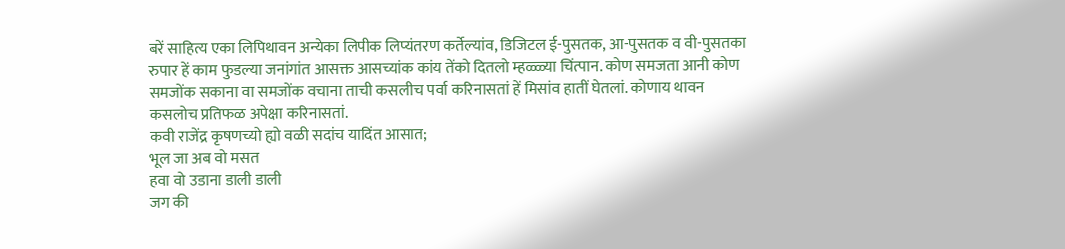बरें साहित्य एका लिपिथावन अन्येका लिपीक लिप्यंतरण कर्तेल्यांव, डिजिटल ई-पुसतक, आ-पुसतक व वी-पुसतका रुपार हें काम फुडल्या जनांगांत आसक्त आसच्यांक कांय तेंको दितलो म्हळ्ळ्या चिंत्पान. कोण समजता आनी कोण समजोंक सकाना वा समजोंक वचाना ताची कसलीच पर्वा करिनासतां हें मिसांव हातीं घेतलां. कोणाय थावन कसलोच प्रतिफळ अपेक्षा करिनासतां.
कवी राजेंद्र कृषणच्यो ह्यो वळी सदांच यादिंत आसात;
भूल जा अब वो मसत
हवा वो उडाना डाली डाली
जग की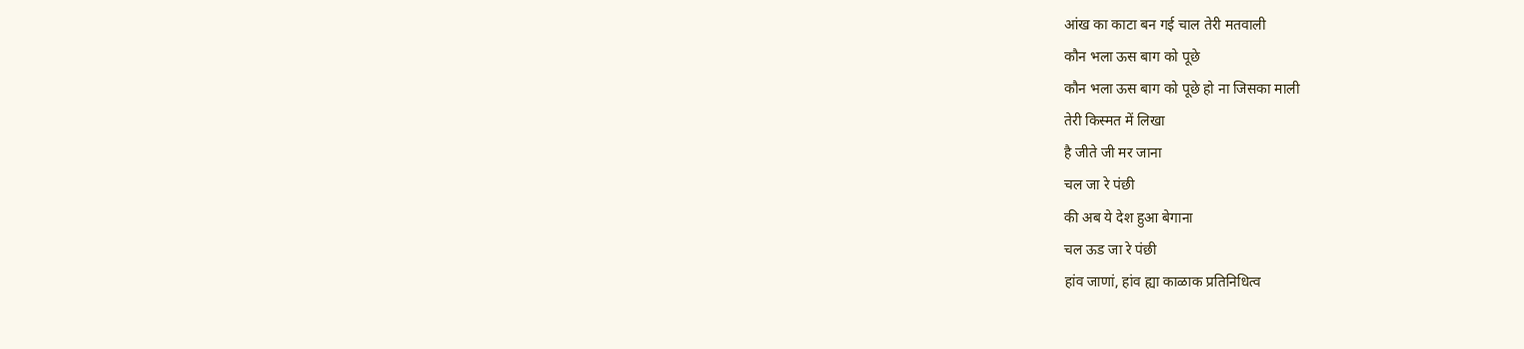आंख का काटा बन गई चाल तेरी मतवाली
कौन भला ऊस बाग को पूछे
कौन भला ऊस बाग को पूछे हो ना जिसका माली
तेरी किस्मत में लिखा
है जीते जी मर जाना
चल जा रे पंछी
की अब ये देश हुआ बेगाना
चल ऊड जा रे पंछी
हांव जाणां, हांव ह्या काळाक प्रतिनिधित्व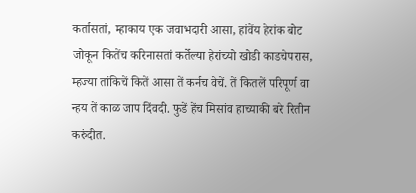कर्तासतां, म्हाकाय एक जवाभदारी आसा, हांवेंय हेरांक बोट जोकून कितेंच करिनासतां कर्तेल्या हेरांच्यो खोडी काडचेपरास, म्हज्या तांकिचें कितें आसा तें कर्नच वेचें. तें कितलें परिपूर्ण वा न्हय तें काळ जाप दिंवदी. फुडें हेंच मिसांव हाच्याकी बरे रितीन करुंदीत.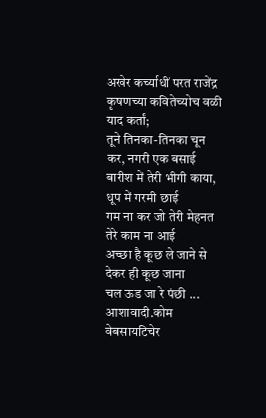अखेर कर्च्याधीं परत राजेंद्र कृषणच्या कवितेच्योच वळी याद कर्तां;
तूने तिनका-तिनका चून कर, नगरी एक बसाई
बारीश में तेरी भीगी काया, धूप में गरमी छाई
गम ना कर जो तेरी मेहनत तेरे काम ना आई
अच्छा है कूछ ले जाने से देकर ही कूछ जाना
चल ऊड जा रे पंछी ...
आशावादी.कोम वेबसायटिचेर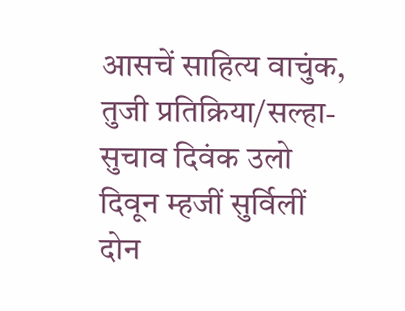आसचें साहित्य वाचुंक, तुजी प्रतिक्रिया/सल्हा-सुचाव दिवंक उलो दिवून म्हजीं सुर्विलीं दोन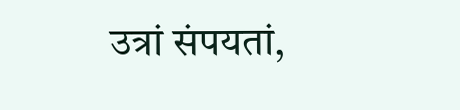उत्रां संपयतां,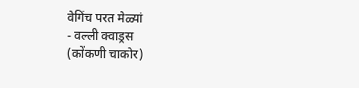वेगिंच परत मेळ्यां
- वल्ली क्वाड्रस
(कोंकणी चाकोर)